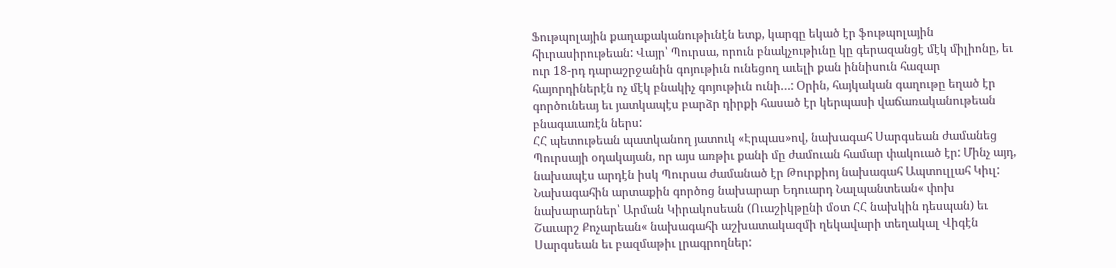Ֆութպոլային քաղաքականութիւնէն ետք, կարգը եկած էր ֆութպոլային հիւրասիրութեան: Վայր՝ Պուրսա, որուն բնակչութիւնը կը գերազանցէ մէկ միլիոնը, եւ ուր 18-րդ դարաշրջանին գոյութիւն ունեցող աւելի քան իննիսուն հազար հայորդիներէն ոչ մէկ բնակիչ գոյութիւն ունի…: Օրին, հայկական գաղութը եղած էր գործունեայ եւ յատկապէս բարձր դիրքի հասած էր կերպասի վաճառականութեան բնագաւառէն ներս:
ՀՀ պետութեան պատկանող յատուկ «Էրպաս»ով, նախագահ Սարգսեան ժամանեց Պուրսայի օդակայան, որ այս առթիւ քանի մը ժամուան համար փակուած էր: Մինչ այդ, նախապէս արդէն իսկ Պուրսա ժամանած էր Թուրքիոյ նախագահ Ապտուլլահ Կիւլ: Նախագահին արտաքին գործոց նախարար Եդուարդ Նալպանտեան« փոխ նախարարներ՝ Արման Կիրակոսեան (Ուաշիկթընի մօտ ՀՀ նախկին դեսպան) եւ Շաւարշ Քոչարեան« նախագահի աշխատակազմի ղեկավարի տեղակալ Վիգէն Սարգսեան եւ բազմաթիւ լրագրողներ: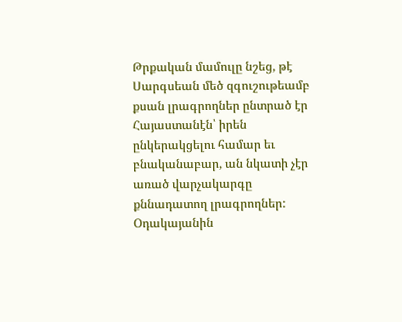Թրքական մամուլը նշեց, թէ Սարգսեան մեծ զգուշութեամբ քսան լրագրողներ ընտրած էր Հայաստանէն՝ իրեն ընկերակցելու համար եւ բնականաբար, ան նկատի չէր առած վարչակարգը քննադատող լրագրողներ: Օդակայանին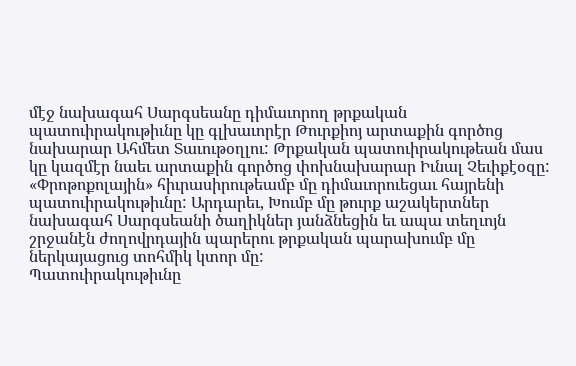մէջ նախագահ Սարգսեանը դիմաւորող թրքական պատուիրակութիւնը կը գլխաւորէր Թուրքիոյ արտաքին գործոց նախարար Ահմետ Տաւութօղլու: Թրքական պատուիրակութեան մաս կը կազմէր նաեւ արտաքին գործոց փոխնախարար Իւնալ Չեւիքէօզը:
«Փրոթոքոլային» հիւրասիրութեամբ մը դիմաւորուեցաւ հայրենի պատուիրակութիւնը: Արդարեւ, Խումբ մը թուրք աշակերտներ նախագահ Սարգսեանի ծաղիկներ յանձնեցին եւ ապա տեղւոյն շրջանէն ժողովրդային պարերու թրքական պարախումբ մը ներկայացուց տոհմիկ կտոր մը:
Պատուիրակութիւնը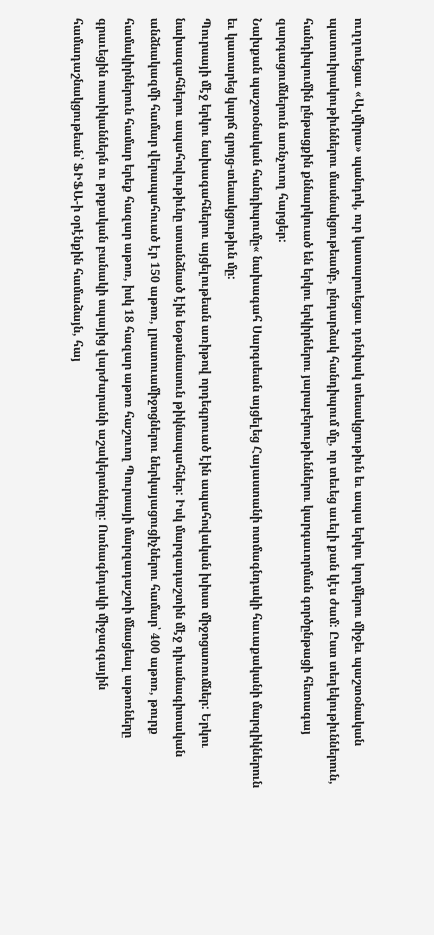ուղղուեցաւ «Ալմիրա» պանդոկ, ուր կատարուեցաւ դռնփակ տեսակցութիւն եւ ապա երկու կողմերու միջեւ պաշտօնական պատուիրակութիւններու մասնակցութեամբ, ընդարձակ հանդիպում մը, որ տեւեց աւելի քան կէս ժամ: Ըստ տեղեկութիւններուն, հանդիպումին ընթացքին քննարկուած են երկու երկիրներու յարաբերութիւններու կարգաւորման գործընթացի հետագայ զարգացումներուն առնչուող հարցեր:
Նախքան պաշտօնական հանդիպումը« նախագահ Սարգսեան այցելեց Հայաստանի ոտմագնդակի հաւաքականի մարզիկներուն եւ կատարեց կարճ զրոյց-տեսակցութիւն մը:
Պուրսայի մէջ երկու նախագահներու այցելութեան առիթով որդեգրուած էին ապահովական խիստ միջոցառումներ: Երկու նախագահներու ապահովութիւնը ստանձնած էին եօթանասուն թիկնապահներ: Իսկ մարզադաշտին մէջ դիւանագիտական անձնակազմի համար վերապահուած էր 150 աթոռ, լրատուամիջոցներու ներկայացուցիչներու համար՝ 400 աթոռ, թուրք համակիրներուն համար երեք հազար աթոռ, իսկ 18 հազար աթոռ հաշուող Պուրսայի մարզադաշտի մնացեալ աթոռները գրաւեցին ոստիկաններն ու թրքական բանակի սպայից վարժարանի աշակերտները: Ոտնագնդակի միջազգային համադաշնակցութեան՝ ՖԻՖԱ-ի օրէնքին համաձայն, հայ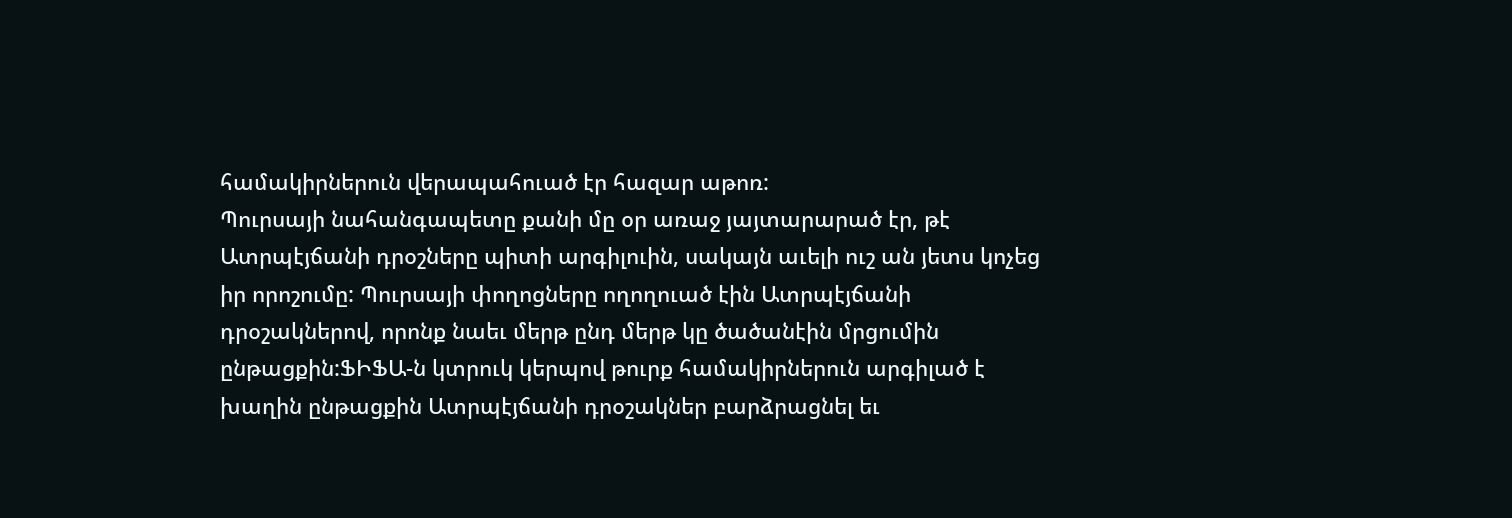համակիրներուն վերապահուած էր հազար աթոռ:
Պուրսայի նահանգապետը քանի մը օր առաջ յայտարարած էր, թէ Ատրպէյճանի դրօշները պիտի արգիլուին, սակայն աւելի ուշ ան յետս կոչեց իր որոշումը: Պուրսայի փողոցները ողողուած էին Ատրպէյճանի դրօշակներով, որոնք նաեւ մերթ ընդ մերթ կը ծածանէին մրցումին ընթացքին:ՖԻՖԱ-ն կտրուկ կերպով թուրք համակիրներուն արգիլած է խաղին ընթացքին Ատրպէյճանի դրօշակներ բարձրացնել եւ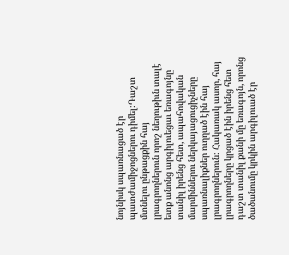նոյնիսկ սպառնացած էր պատժամիջոցներու դիմել:Դաշտ մտնելու ընթացքին հայ լրագրողներուն որոշ նեղութիւն տալէ ետք անոնց արգիլուեցաւ եռագոյնը տանիլ իրենց հետ, ապահովական մարմիններու ներկայացուցիչները սպառնալիքներ ուղղած էին հայ լրագրողներուն: Հակառակ ասոր, հայ լրագրողները կրցած էին իրենց հետ դաշտ տանիլ քանի մը եռագոյն, որոնց ծածանումը կրկին արգիլուած էր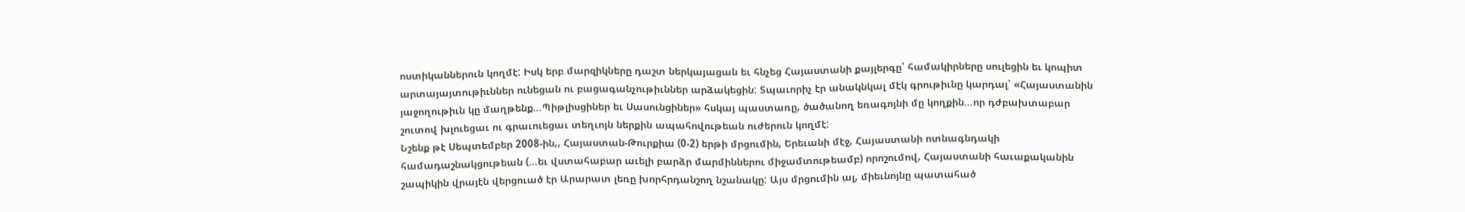ոստիկաններուն կողմէ: Իսկ երբ մարզիկները դաշտ ներկայացան եւ հնչեց Հայաստանի քայլերգը՝ համակիրները սուլեցին եւ կոպիտ արտայայտութիւններ ունեցան ու բացագանչութիւններ արձակեցին: Տպաւորիչ էր անակնկալ մէկ գրութիւնը կարդալ՝ «Հայաստանին յաջողութիւն կը մաղթենք…Պիթլիսցիներ եւ Սասունցիներ» հսկայ պաստառը, ծածանող եռագոյնի մը կողքին…որ դժբախտաբար շուտով խլուեցաւ ու գրաւուեցաւ տեղւոյն ներքին ապահովութեան ուժերուն կողմէ:
Նշենք թէ Սեպտեմբեր 2008-ին,, Հայաստան-Թուրքիա (0-2) երթի մրցումին, Երեւանի մէջ, Հայաստանի ոտնագնդակի համադաշնակցութեան (…եւ վստահաբար աւելի բարձր մարմիններու միջամտութեամբ) որոշումով, Հայաստանի հաւաքականին շապիկին վրայէն վերցուած էր Արարատ լեռը խորհրդանշող նշանակը: Այս մրցումին ալ, միեւնոյնը պատահած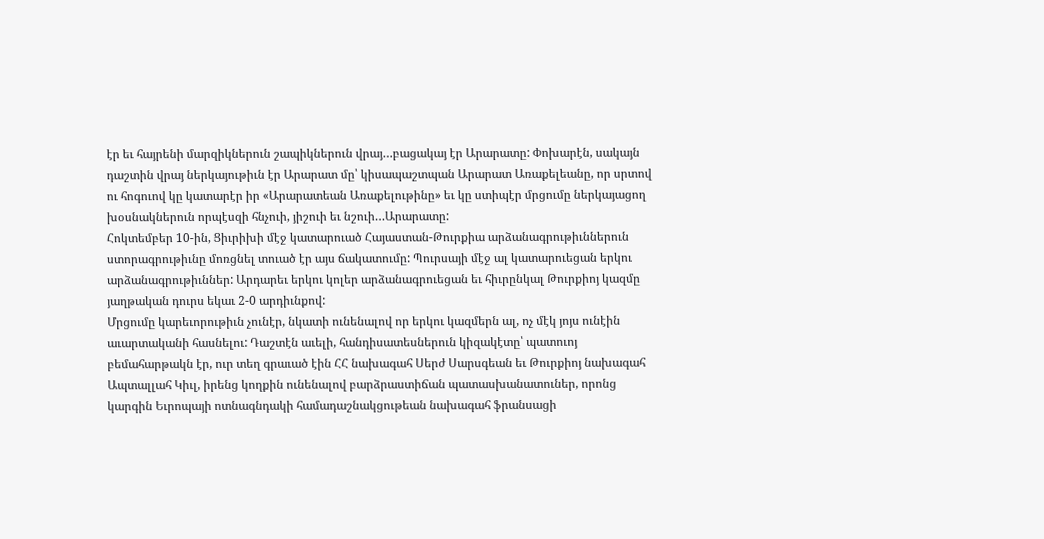էր եւ հայրենի մարզիկներուն շապիկներուն վրայ…բացակայ էր Արարատը: Փոխարէն, սակայն դաշտին վրայ ներկայութիւն էր Արարատ մը՝ կիսապաշտպան Արարատ Առաքելեանը, որ սրտով ու հոգուով կը կատարէր իր «Արարատեան Առաքելութինը» եւ կը ստիպէր մրցումը ներկայացող խօսնակներուն որպէսզի հնչուի, յիշուի եւ նշուի…Արարատը:
Հոկտեմբեր 10-ին, Ցիւրիխի մէջ կատարուած Հայաստան-Թուրքիա արձանագրութիւններուն ստորագրութիւնը մոռցնել տուած էր այս ճակատումը: Պուրսայի մէջ ալ կատարուեցան երկու արձանագրութիւններ: Արդարեւ երկու կոլեր արձանագրուեցան եւ հիւրընկալ Թուրքիոյ կազմը յաղթական դուրս եկաւ 2-0 արդիւնքով:
Մրցումը կարեւորութիւն չունէր, նկատի ունենալով որ երկու կազմերն ալ, ոչ մէկ յոյս ունէին աւարտականի հասնելու: Դաշտէն աւելի, հանդիսատեսներուն կիզակէտը՝ պատուոյ բեմահարթակն էր, ուր տեղ գրաւած էին ՀՀ նախագահ Սերժ Սարսգեան եւ Թուրքիոյ նախագահ Ապտալլահ Կիւլ, իրենց կողքին ունենալով բարձրաստիճան պատասխանատուներ, որոնց կարգին Եւրոպայի ոտնագնդակի համադաշնակցութեան նախագահ ֆրանսացի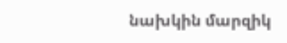նախկին մարզիկ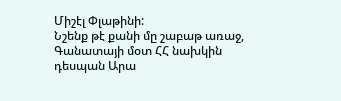Միշէլ Փլաթինի:
Նշենք թէ քանի մը շաբաթ առաջ, Գանատայի մօտ ՀՀ նախկին դեսպան Արա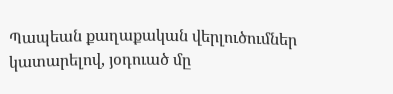Պապեան քաղաքական վերլուծումներ կատարելով, յօդուած մը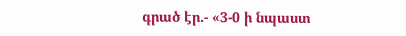գրած էր.- «3-0 ի նպաստ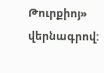Թուրքիոյ» վերնագրով: